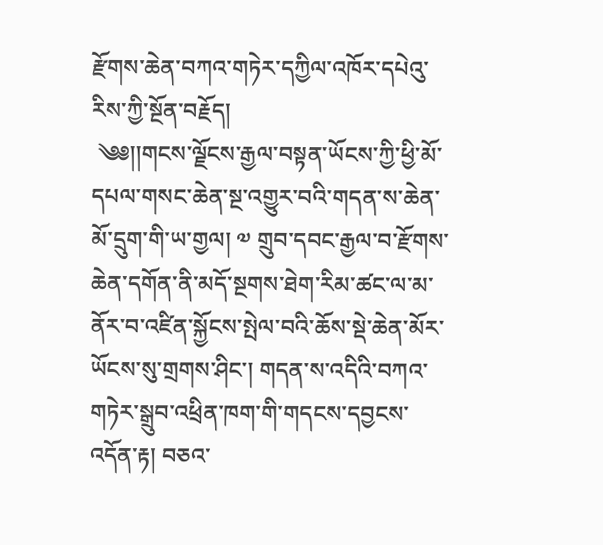རྫོགས་ཆེན་བཀའ་གཏེར་དཀྱིལ་འཁོར་དཔེའུ་རིས་ཀྱི་སྔོན་བརྗོད།
 ༄༅།།གངས་ལྗོངས་རྒྱལ་བསྟན་ཡོངས་ཀྱི་ཕྱི་མོ་དཔལ་གསང་ཆེན་སྔ་འགྱུར་བའི་གདན་ས་ཆེན་མོ་དྲུག་གི་ཡ་གྱལ། ༧ གྲུབ་དབང་རྒྱལ་བ་རྫོགས་ཆེན་དགོན་ནི་མདོ་སྔགས་ཐེག་རིམ་ཚང་ལ་མ་ནོར་བ་འཛིན་སྐྱོངས་སྤེལ་བའི་ཆོས་སྡེ་ཆེན་མོར་ཡོངས་སུ་གྲགས་ཤིང་། གདན་ས་འདིའི་བཀའ་གཏེར་སྒྲུབ་འཕྲིན་ཁག་གི་གདངས་དབྱངས་འདོན་རྟ། བཅའ་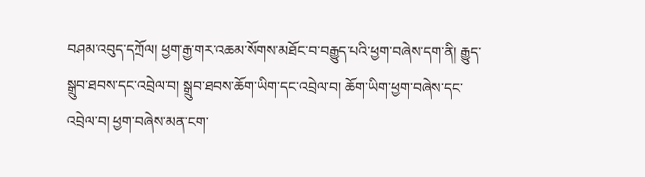བཤམ་འབུད་དཀྲོལ། ཕྱག་རྒྱ་གར་འཆམ་སོགས་མཐོང་བ་བརྒྱུད་པའི་ཕྱག་བཞེས་དག་ནི། རྒྱུད་སྒྲུབ་ཐབས་དང་འབྲེལ་བ། སྒྲུབ་ཐབས་ཆོག་ཡིག་དང་འབྲེལ་བ། ཆོག་ཡིག་ཕྱག་བཞེས་དང་འབྲེལ་བ། ཕྱག་བཞེས་མན་ངག་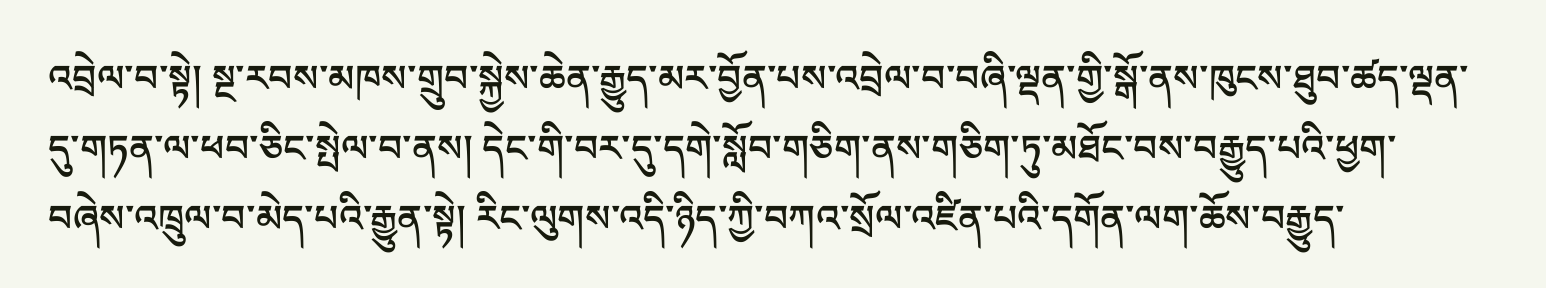འབྲེལ་བ་སྟེ། སྔ་རབས་མཁས་གྲུབ་སྐྱེས་ཆེན་རྒྱུད་མར་བྱོན་པས་འབྲེལ་བ་བཞི་ལྡན་གྱི་སྒོ་ནས་ཁུངས་ཐུབ་ཚད་ལྡན་དུ་གཏན་ལ་ཕབ་ཅིང་སྤེལ་བ་ནས། དེང་གི་བར་དུ་དགེ་སློབ་གཅིག་ནས་གཅིག་ཏུ་མཐོང་བས་བརྒྱུད་པའི་ཕྱག་བཞེས་འཁྲུལ་བ་མེད་པའི་རྒྱུན་སྟེ། རིང་ལུགས་འདི་ཉིད་ཀྱི་བཀའ་སྲོལ་འཛིན་པའི་དགོན་ལག་ཆོས་བརྒྱུད་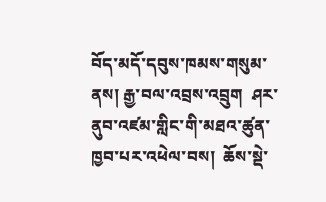བོད་མདོ་དབུས་ཁམས་གསུམ་ནས། རྒྱ་བལ་འབྲས་འབྲུག  ཤར་ནུབ་འཛམ་གླིང་གི་མཐའ་ཚུན་ཁྱབ་པར་འཕེལ་བས།  ཆོས་སྡེ་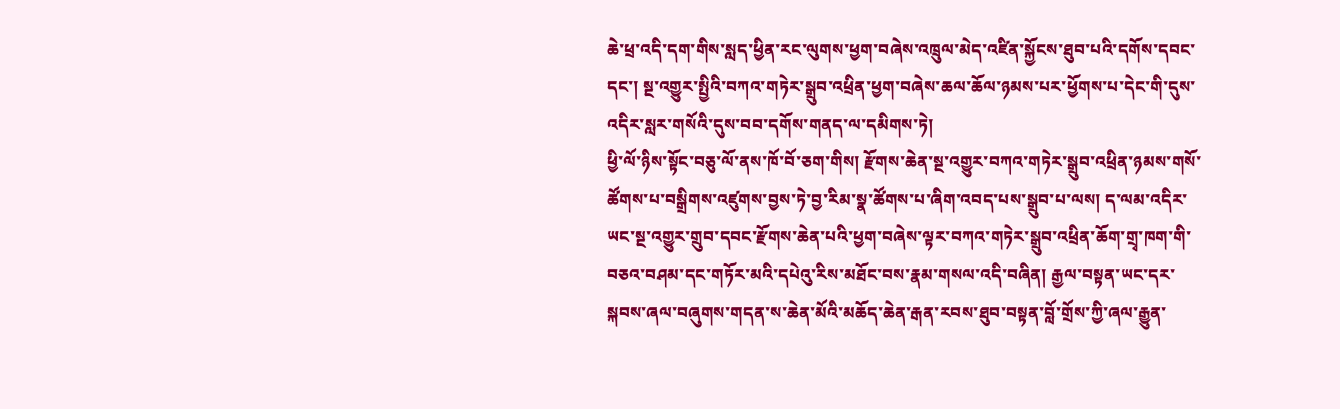ཆེ་ཕྲ་འདི་དག་གིས་སླད་ཕྱིན་རང་ལུགས་ཕྱག་བཞེས་འཁྲུལ་མེད་འཛིན་སྐྱོངས་ཐུབ་པའི་དགོས་དབང་དང་། སྔ་འགྱུར་སྤྱིའི་བཀའ་གཏེར་སྒྲུབ་འཕྲིན་ཕྱག་བཞེས་ཆལ་ཆོལ་ཉམས་པར་ཕྱོགས་པ་དེང་གི་དུས་འདིར་སླར་གསོའི་དུས་བབ་དགོས་གནད་ལ་དམིགས་ཏེ།
ཕྱི་ལོ་ཉིས་སྟོང་བཅུ་ལོ་ནས་ཁོ་བོ་ཅག་གིས། རྫོགས་ཆེན་སྔ་འགྱུར་བཀའ་གཏེར་སྒྲུབ་འཕྲིན་ཉམས་གསོ་ཚོགས་པ་བསྒྲིགས་འཛུགས་བྱས་ཏེ་བྱ་རིམ་སྣ་ཚོགས་པ་ཞིག་འབད་པས་སྒྲུབ་པ་ལས། ད་ལམ་འདིར་ཡང་སྔ་འགྱུར་གྲུབ་དབང་རྫོགས་ཆེན་པའི་ཕྱག་བཞེས་ལྟར་བཀའ་གཏེར་སྒྲུབ་འཕྲིན་ཆོག་གྲྭ་ཁག་གི་བཅའ་བཤམ་དང་གཏོར་མའི་དཔེའུ་རིས་མཐོང་བས་རྣམ་གསལ་འདི་བཞིན། རྒྱལ་བསྟན་ཡང་དར་སྐབས་ཞལ་བཞུགས་གདན་ས་ཆེན་མོའི་མཆོད་ཆེན་རྒན་རབས་ཐུབ་བསྟན་བློ་གྲོས་ཀྱི་ཞལ་རྒྱུན་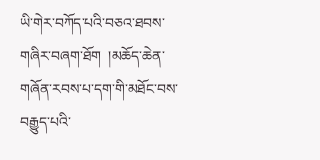ཡི་གེར་བཀོད་པའི་བཅའ་ཐབས་གཞིར་བཞག་ཐོག  །མཆོད་ཆེན་གཞོན་རབས་པ་དག་གི་མཐོང་བས་བརྒྱུད་པའི་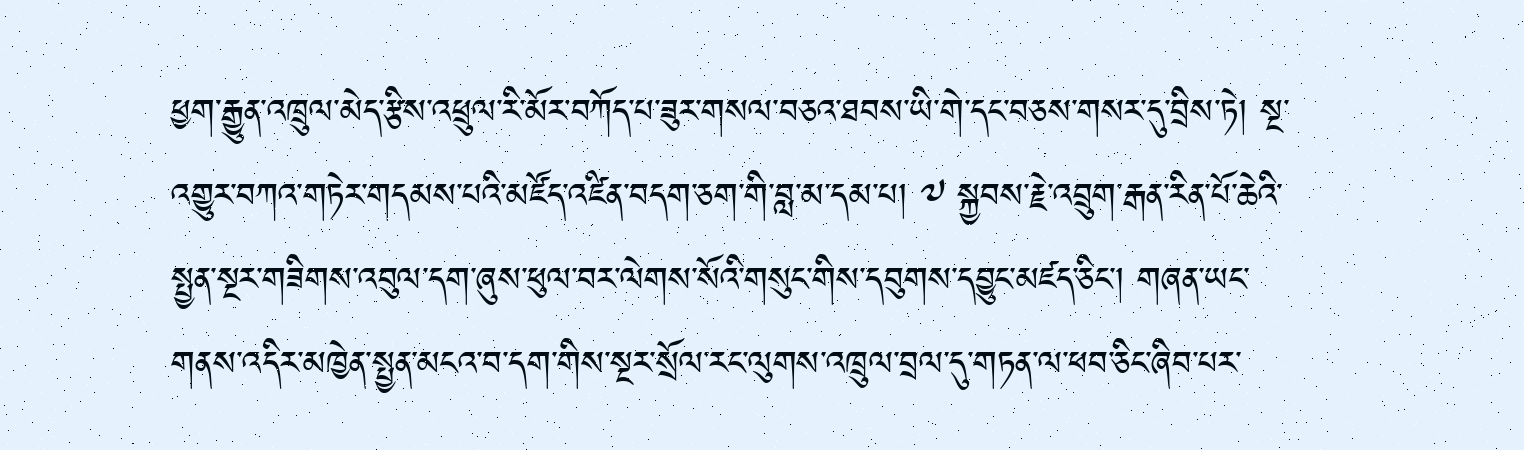ཕྱག་རྒྱུན་འཁྲུལ་མེད་རྩིས་འཕྲུལ་རི་མོར་བཀོད་པ་ཟུར་གསལ་བཅའ་ཐབས་ཡི་གེ་དང་བཅས་གསར་དུ་བྲིས་ཏེ། སྔ་འགྱུར་བཀའ་གཏེར་གདམས་པའི་མཛོད་འཛིན་བདག་ཅག་གི་བླ་མ་དམ་པ། ༧ སྐྱབས་རྗེ་འབྲུག་རྒན་རིན་པོ་ཆེའི་སྤྱན་སྔར་གཟིགས་འབུལ་དག་ཞུས་ཕུལ་བར་ལེགས་སོའི་གསུང་གིས་དབུགས་དབྱུང་མཛད་ཅིང་། གཞན་ཡང་གནས་འདིར་མཁྱེན་སྤྱན་མངའ་བ་དག་གིས་སྔར་སྲོལ་རང་ལུགས་འཁྲུལ་བྲལ་དུ་གཏན་ལ་ཕབ་ཅིང་ཞིབ་པར་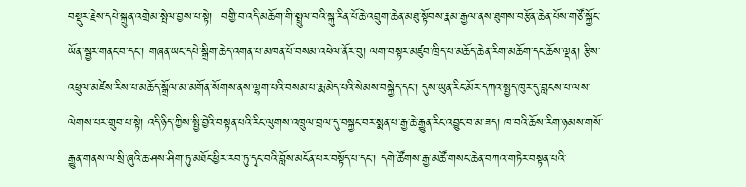བསྡུར་རྗེས་དཔེ་སྐྲུན་འགྲེམ་སྤེལ་བྱས་པ་སྟེ།  བགྱི་བ་འདི་མཆོག་གི་སྤྲུལ་བའི་སྐུ་རིན་པོ་ཆེ་འབྲུག་ཆེན་མཐུ་སྟོབས་རྣམ་རྒྱལ་ནས་ཐུགས་བརྩོན་ཆེན་པོས་གཙོ་སྐྱོང་ཡོན་སྦྱར་གནང་བ་དང་། གཞན་ཡང་དཔེ་སྒྲིག་ཆེད་འགན་པ་མཁན་པོ་བསམ་འཕེལ་ནོར་བུ། ལག་བསྟར་མཛུབ་ཁྲིད་པ་མཆོད་ཆེན་རིག་མཆོག་དང་ཆོས་ལྡན། རྩིས་འཕྲུལ་མཛེས་རིས་པ་མཆོད་སྒྲོལ་མ་མགོན་སོགས་ནས་ལྷག་པའི་བསམ་པ་རྨ་མེད་པའི་སེམས་བསྐྱེད་དང་། དུས་ཡུན་རིང་མོར་དཀའ་སྤྱད་ཁུར་དུ་བླངས་པ་ལས་ལེགས་པར་གྲུབ་པ་སྟེ། འདི་ཉིད་ཀྱིས་སྤྱི་བྱེའི་བསྟན་པའི་རིང་ལུགས་འཁྲུལ་བྲལ་དུ་བསྐྱང་བར་སྨན་པ་རྒྱ་ཆེ་རྒྱུན་རིང་འབྱུང་བ་མ་ཟད། ཁ་བའི་ཆོས་རིག་ཉམས་གསོ་རྒྱུན་གནས་ལ་སྲི་ཞུའི་ཆ་ཤས་ཤིག་ཏུ་མཐོང་ཕྱིར་རབ་ཏུ་དྭང་བའི་བློས་མངོན་པར་བསྟོད་པ་དང་། དགེ་ཚོགས་རྒྱ་མཚོ་གསང་ཆེན་བཀའ་གཏེར་བསྟན་པའི་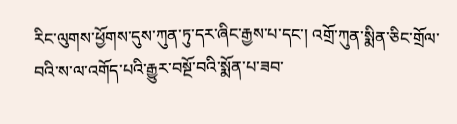རིང་ལུགས་ཕྱོགས་དུས་ཀུན་ཏུ་དར་ཞིང་རྒྱས་པ་དང་། འགྲོ་ཀུན་སྨིན་ཅིང་གྲོལ་བའི་ས་ལ་འགོད་པའི་རྒྱུར་བསྔོ་བའི་སྨོན་པ་ཟབ་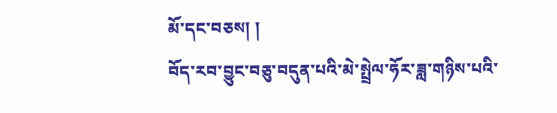མོ་དང་བཅས། །
བོད་རབ་བྱུང་བཅུ་བདུན་པའི་མེ་སྤྲེལ་ཧོར་ཟླ་གཉིས་པའི་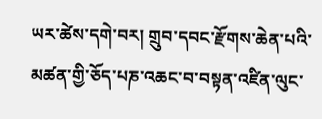ཡར་ཚེས་དགེ་བར། གྲུབ་དབང་རྫོགས་ཆེན་པའི་མཚན་གྱི་ཅོད་པཎ་འཆང་བ་བསྟན་འཛིན་ལུང་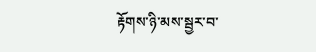རྟོགས་ཉི་མས་སྦྱར་བ་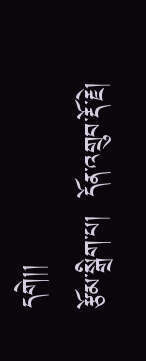དགེ།།
རྩོམ་སྒྲིག་པ།  དོན་འགྲུབ་རྡོ་རྗེ།